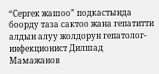“Сергек жашоо” подкастында боорду таза сактоо жана гепатитти алдын алуу жолдорун гепатолог-инфекционист Дилшад Мамажанов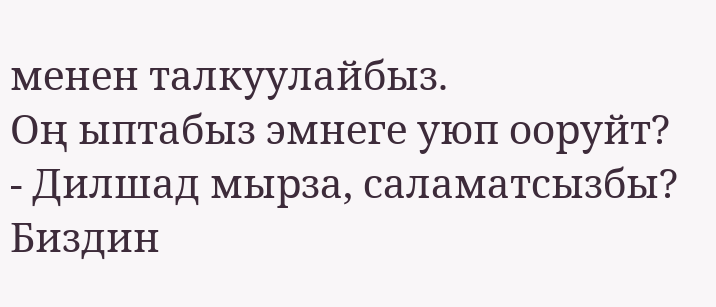менен талкуулайбыз.
Оң ыптабыз эмнеге уюп ооруйт?
- Дилшад мырза, саламатсызбы? Биздин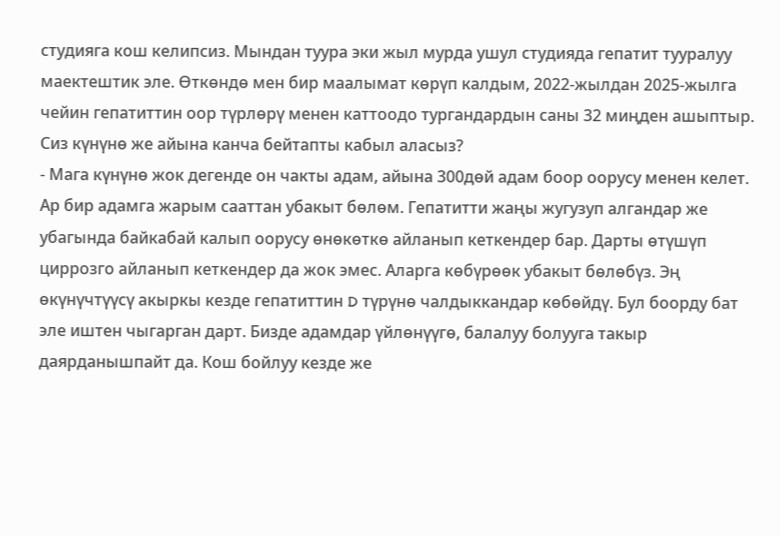студияга кош келипсиз. Мындан туура эки жыл мурда ушул студияда гепатит тууралуу маектештик эле. Өткөндө мен бир маалымат көрүп калдым, 2022-жылдан 2025-жылга чейин гепатиттин оор түрлөрү менен каттоодо тургандардын саны 32 миңден ашыптыр. Сиз күнүнө же айына канча бейтапты кабыл аласыз?
- Мага күнүнө жок дегенде он чакты адам, айына 300дөй адам боор оорусу менен келет. Ар бир адамга жарым сааттан убакыт бөлөм. Гепатитти жаңы жугузуп алгандар же убагында байкабай калып оорусу өнөкөткө айланып кеткендер бар. Дарты өтүшүп циррозго айланып кеткендер да жок эмес. Аларга көбүрөөк убакыт бөлөбүз. Эң өкүнүчтүүсү акыркы кезде гепатиттин D түрүнө чалдыккандар көбөйдү. Бул боорду бат эле иштен чыгарган дарт. Бизде адамдар үйлөнүүгө, балалуу болууга такыр даярданышпайт да. Кош бойлуу кезде же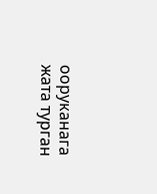ооруканага жата турган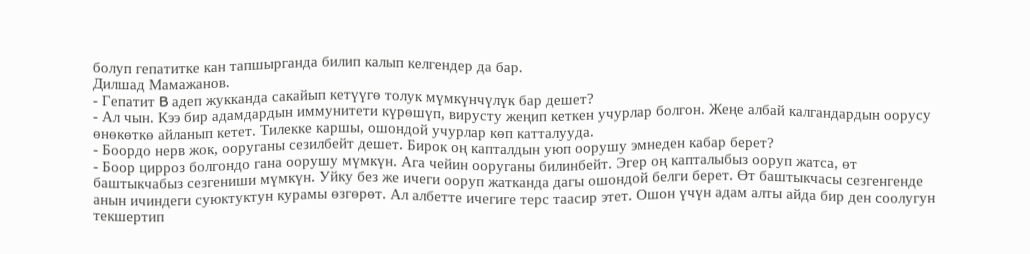болуп гепатитке кан тапшырганда билип калып келгендер да бар.
Дилшад Мамажанов.
- Гепатит B адеп жукканда сакайып кетүүгө толук мүмкүнчүлүк бар дешет?
- Ал чын. Кээ бир адамдардын иммунитети күрөшүп, вирусту жеңип кеткен учурлар болгон. Жеңе албай калгандардын оорусу өнөкөткө айланып кетет. Тилекке каршы, ошондой учурлар көп катталууда.
- Боордо нерв жок, ооруганы сезилбейт дешет. Бирок оң капталдын уюп оорушу эмнеден кабар берет?
- Боор цирроз болгондо гана оорушу мүмкүн. Ага чейин ооруганы билинбейт. Эгер оң капталыбыз ооруп жатса, өт баштыкчабыз сезгениши мүмкүн. Уйку без же ичеги ооруп жатканда дагы ошондой белги берет. Өт баштыкчасы сезгенгенде анын ичиндеги суюктуктун курамы өзгөрөт. Ал албетте ичегиге терс таасир этет. Ошон үчүн адам алты айда бир ден соолугун текшертип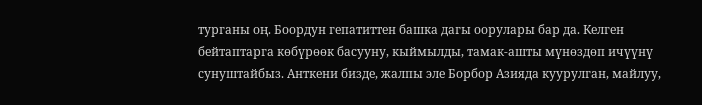турганы оң. Боордун гепатиттен башка дагы оорулары бар да. Келген бейтаптарга көбүрөөк басууну, кыймылды, тамак-ашты мүнөздөп ичүүнү сунуштайбыз. Анткени бизде, жалпы эле Борбор Азияда куурулган, майлуу,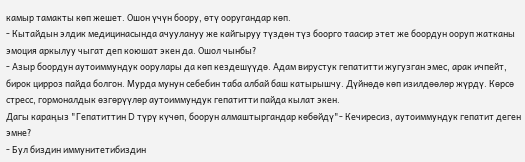камыр тамакты көп жешет. Ошон үчүн боору, өтү ооругандар көп.
- Кытайдын элдик медицинасында ачуулануу же кайгыруу түздөн түз боорго таасир этет же боордун ооруп жатканы эмоция аркылуу чыгат деп коюшат экен да. Ошол чынбы?
- Азыр боордун аутоиммундук оорулары да көп кездешүүдө. Адам вирустук гепатитти жугузган эмес, арак ичпейт, бирок цирроз пайда болгон. Мурда мунун себебин таба албай баш катырышчу. Дүйнөдө көп изилдөөлөр жүрдү. Көрсө стресс, гормоналдык өзгөрүүлөр аутоиммундук гепатитти пайда кылат экен.
Дагы караңыз "Гепатиттин D түрү күчөп, боорун алмаштыргандар көбөйдү"- Кечиресиз, аутоиммундук гепатит деген эмне?
- Бул биздин иммунитетибиздин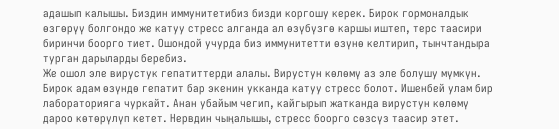адашып калышы. Биздин иммунитетибиз бизди коргошу керек. Бирок гормоналдык өзгөрүү болгондо же катуу стресс алганда ал өзүбүзгө каршы иштеп, терс таасири биринчи боорго тиет. Ошондой учурда биз иммунитетти өзүнө келтирип, тынчтандыра турган дарыларды беребиз.
Же ошол эле вирустук гепатиттерди алалы. Вирустун көлөмү аз эле болушу мүмкүн. Бирок адам өзүндө гепатит бар экенин укканда катуу стресс болот. Ишенбей улам бир лабораторияга чуркайт. Анан убайым чегип, кайгырып жатканда вирустун көлөмү дароо көтөрүлүп кетет. Нервдин чыңалышы, стресс боорго сөзсүз таасир этет.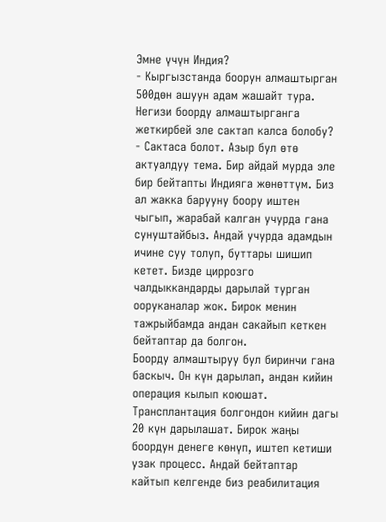Эмне үчүн Индия?
- Кыргызстанда боорун алмаштырган 500дөн ашуун адам жашайт тура. Негизи боорду алмаштырганга жеткирбей эле сактап калса болобу?
- Сактаса болот. Азыр бул өтө актуалдуу тема. Бир айдай мурда эле бир бейтапты Индияга жөнөттүм. Биз ал жакка барууну боору иштен чыгып, жарабай калган учурда гана сунуштайбыз. Андай учурда адамдын ичине суу толуп, буттары шишип кетет. Бизде циррозго чалдыккандарды дарылай турган ооруканалар жок. Бирок менин тажрыйбамда андан сакайып кеткен бейтаптар да болгон.
Боорду алмаштыруу бул биринчи гана баскыч. Он күн дарылап, андан кийин операция кылып коюшат. Трансплантация болгондон кийин дагы 20 күн дарылашат. Бирок жаңы боордун денеге көнүп, иштеп кетиши узак процесс. Андай бейтаптар кайтып келгенде биз реабилитация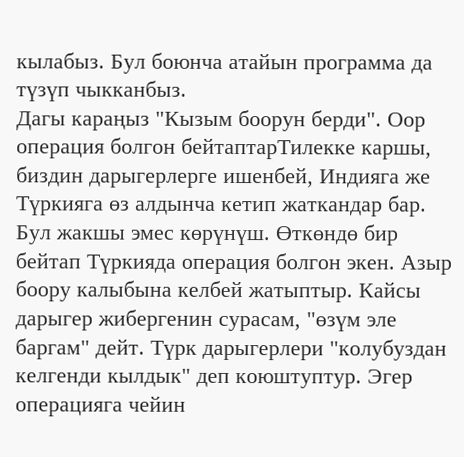кылабыз. Бул боюнча атайын программа да түзүп чыкканбыз.
Дагы караңыз "Кызым боорун берди". Оор операция болгон бейтаптарТилекке каршы, биздин дарыгерлерге ишенбей, Индияга же Түркияга өз алдынча кетип жаткандар бар. Бул жакшы эмес көрүнүш. Өткөндө бир бейтап Түркияда операция болгон экен. Азыр боору калыбына келбей жатыптыр. Кайсы дарыгер жибергенин сурасам, "өзүм эле баргам" дейт. Түрк дарыгерлери "колубуздан келгенди кылдык" деп коюштуптур. Эгер операцияга чейин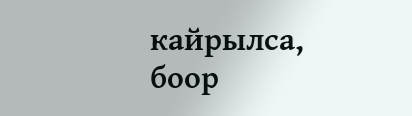кайрылса, боор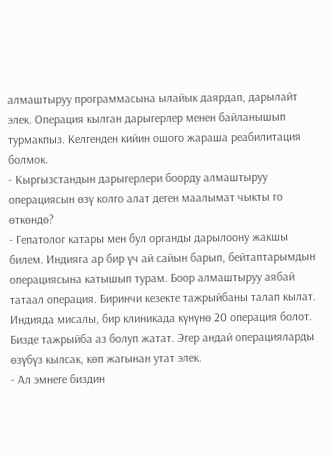алмаштыруу программасына ылайык даярдап, дарылайт элек. Операция кылган дарыгерлер менен байланышып турмакпыз. Келгенден кийин ошого жараша реабилитация болмок.
- Кыргызстандын дарыгерлери боорду алмаштыруу операциясын өзү колго алат деген маалымат чыкты го өткөндө?
- Гепатолог катары мен бул органды дарылоону жакшы билем. Индияга ар бир үч ай сайын барып, бейтаптарымдын операциясына катышып турам. Боор алмаштыруу аябай татаал операция. Биринчи кезекте тажрыйбаны талап кылат. Индияда мисалы, бир клиникада күнүнө 20 операция болот. Бизде тажрыйба аз болуп жатат. Эгер андай операцияларды өзүбүз кылсак, көп жагынан утат элек.
- Ал эмнеге биздин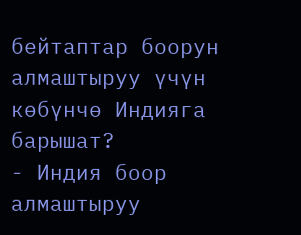бейтаптар боорун алмаштыруу үчүн көбүнчө Индияга барышат?
- Индия боор алмаштыруу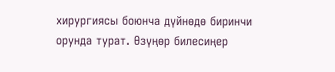хирургиясы боюнча дүйнөдө биринчи орунда турат. Өзүңөр билесиңер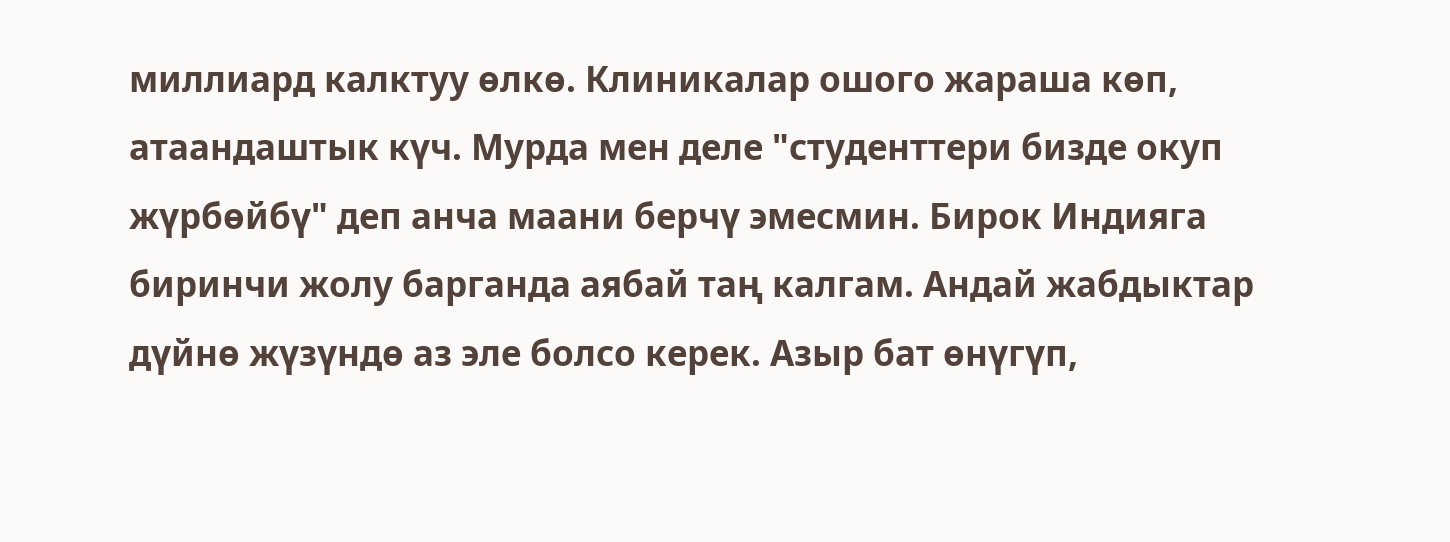миллиард калктуу өлкө. Клиникалар ошого жараша көп, атаандаштык күч. Мурда мен деле "студенттери бизде окуп жүрбөйбү" деп анча маани берчү эмесмин. Бирок Индияга биринчи жолу барганда аябай таң калгам. Андай жабдыктар дүйнө жүзүндө аз эле болсо керек. Азыр бат өнүгүп,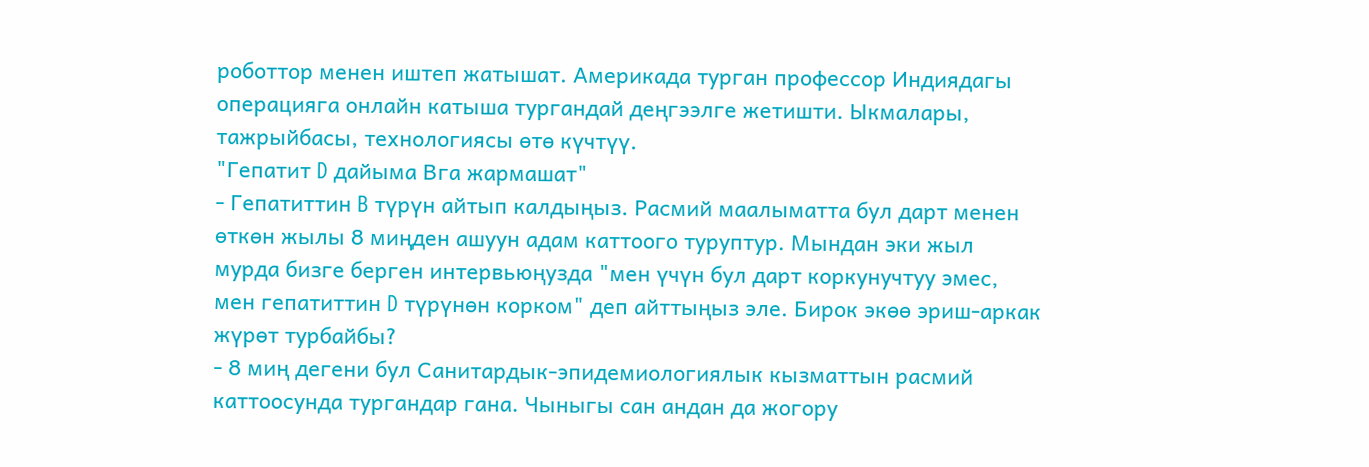роботтор менен иштеп жатышат. Америкада турган профессор Индиядагы операцияга онлайн катыша тургандай деңгээлге жетишти. Ыкмалары, тажрыйбасы, технологиясы өтө күчтүү.
"Гепатит D дайыма Вга жармашат"
- Гепатиттин B түрүн айтып калдыңыз. Расмий маалыматта бул дарт менен өткөн жылы 8 миңден ашуун адам каттоого туруптур. Мындан эки жыл мурда бизге берген интервьюңузда "мен үчүн бул дарт коркунучтуу эмес, мен гепатиттин D түрүнөн корком" деп айттыңыз эле. Бирок экөө эриш-аркак жүрөт турбайбы?
- 8 миң дегени бул Санитардык-эпидемиологиялык кызматтын расмий каттоосунда тургандар гана. Чыныгы сан андан да жогору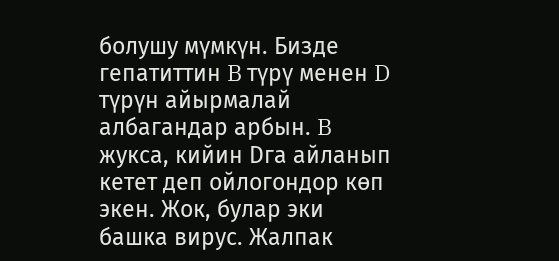болушу мүмкүн. Бизде гепатиттин B түрү менен D түрүн айырмалай албагандар арбын. B жукса, кийин Dга айланып кетет деп ойлогондор көп экен. Жок, булар эки башка вирус. Жалпак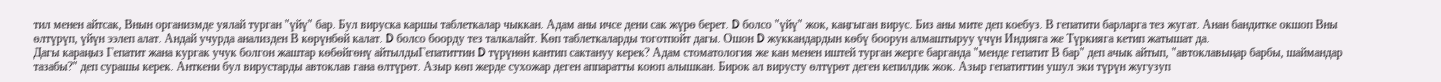тил менен айтсак, Bнын организмде уялай турган "үйү" бар. Бул вируска каршы таблеткалар чыккан. Адам аны ичсе дени сак жүрө берет. D болсо "үйү" жок, каңгыган вирус. Биз аны мите деп коебуз. В гепатити барларга тез жугат. Анан бандитке окшоп Вны өлтүрүп, үйүн ээлеп алат. Андай учурда анализден В көрүнбөй калат. D болсо боорду тез талкалайт. Көп таблеткаларды тоготпойт дагы. Ошон D жуккандардын көбү боорун алмаштыруу үчүн Индияга же Түркияга кетип жатышат да.
Дагы караңыз Гепатит жана кургак учук болгон жаштар көбөйгөнү айтылдыГепатиттин D түрүнөн кантип сактануу керек? Адам стоматология же кан менен иштей турган жерге барганда "менде гепатит В бар" деп ачык айтып, "автоклавыңар барбы, шаймандар тазабы?" деп сурашы керек. Анткени бул вирустарды автоклав гана өлтүрөт. Азыр көп жерде сухожар деген аппаратты коюп алышкан. Бирок ал вирусту өлтүрөт деген кепилдик жок. Азыр гепатиттин ушул эки түрүн жугузуп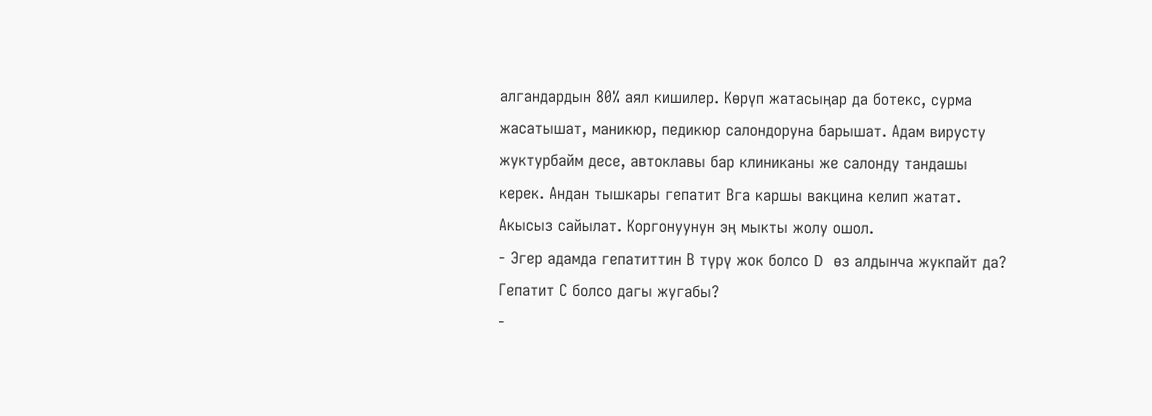алгандардын 80% аял кишилер. Көрүп жатасыңар да ботекс, сурма жасатышат, маникюр, педикюр салондоруна барышат. Адам вирусту жуктурбайм десе, автоклавы бар клиниканы же салонду тандашы керек. Андан тышкары гепатит Вга каршы вакцина келип жатат. Акысыз сайылат. Коргонуунун эң мыкты жолу ошол.
- Эгер адамда гепатиттин В түрү жок болсо D өз алдынча жукпайт да? Гепатит С болсо дагы жугабы?
-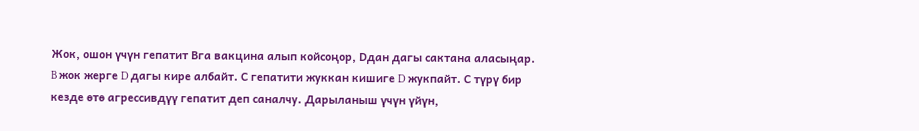Жок, ошон үчүн гепатит Bга вакцина алып койсоңор, Dдан дагы сактана аласыңар. B жок жерге D дагы кире албайт. С гепатити жуккан кишиге D жукпайт. С түрү бир кезде өтө агрессивдүү гепатит деп саналчу. Дарыланыш үчүн үйүн,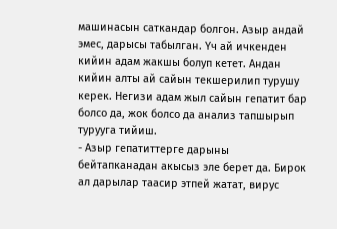машинасын саткандар болгон. Азыр андай эмес, дарысы табылган. Үч ай ичкенден кийин адам жакшы болуп кетет. Андан кийин алты ай сайын текшерилип турушу керек. Негизи адам жыл сайын гепатит бар болсо да, жок болсо да анализ тапшырып турууга тийиш.
- Азыр гепатиттерге дарыны бейтапканадан акысыз эле берет да. Бирок ал дарылар таасир этпей жатат, вирус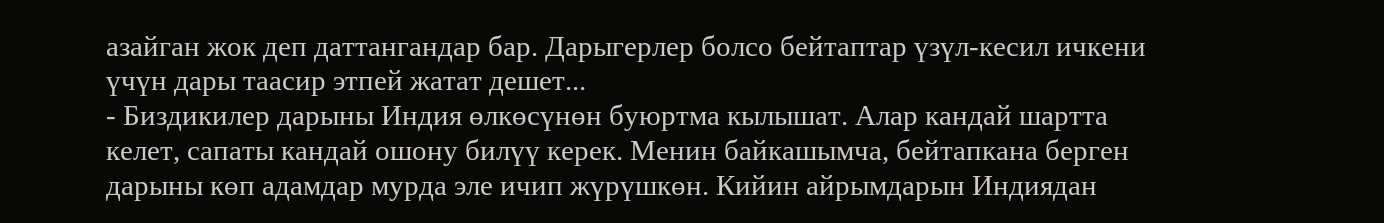азайган жок деп даттангандар бар. Дарыгерлер болсо бейтаптар үзүл-кесил ичкени үчүн дары таасир этпей жатат дешет...
- Биздикилер дарыны Индия өлкөсүнөн буюртма кылышат. Алар кандай шартта келет, сапаты кандай ошону билүү керек. Менин байкашымча, бейтапкана берген дарыны көп адамдар мурда эле ичип жүрүшкөн. Кийин айрымдарын Индиядан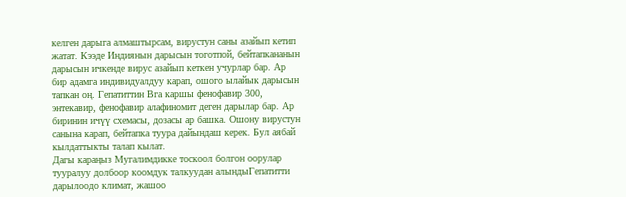келген дарыга алмаштырсам, вирустун саны азайып кетип жатат. Кээде Индиянын дарысын тоготпой, бейтапкананын дарысын ичкенде вирус азайып кеткен учурлар бар. Ар бир адамга индивидуалдуу карап, ошого ылайык дарысын тапкан оң. Гепатиттин Вга каршы фенофавир 300, энтекавир, фенофавир алафиномит деген дарылар бар. Ар биринин ичүү схемасы, дозасы ар башка. Ошону вирустун санына карап, бейтапка туура дайындаш керек. Бул аябай кылдаттыкты талап кылат.
Дагы караңыз Мугалимдикке тоскоол болгон оорулар тууралуу долбоор коомдук талкуудан алындыГепатитти дарылоодо климат, жашоо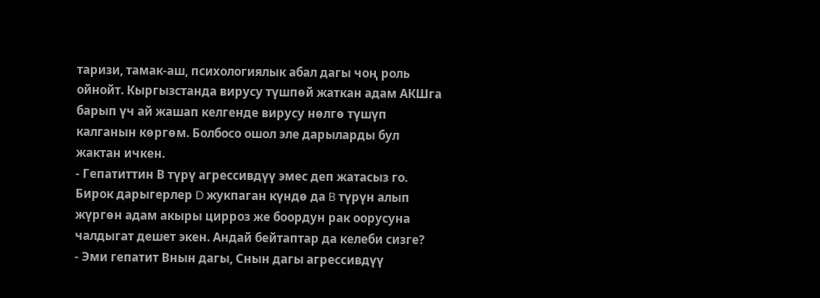таризи, тамак-аш, психологиялык абал дагы чоң роль ойнойт. Кыргызстанда вирусу түшпөй жаткан адам АКШга барып үч ай жашап келгенде вирусу нөлгө түшүп калганын көргөм. Болбосо ошол эле дарыларды бул жактан ичкен.
- Гепатиттин В түрү агрессивдүү эмес деп жатасыз го. Бирок дарыгерлер D жукпаган күндө да B түрүн алып жүргөн адам акыры цирроз же боордун рак оорусуна чалдыгат дешет экен. Андай бейтаптар да келеби сизге?
- Эми гепатит Внын дагы, Снын дагы агрессивдүү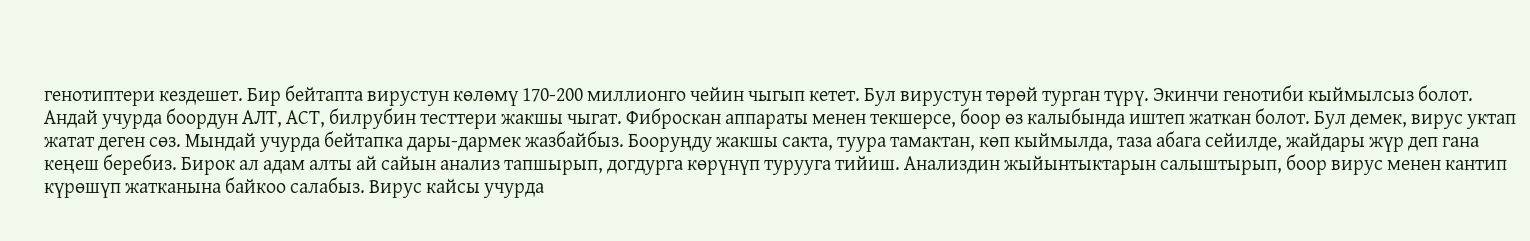генотиптери кездешет. Бир бейтапта вирустун көлөмү 170-200 миллионго чейин чыгып кетет. Бул вирустун төрөй турган түрү. Экинчи генотиби кыймылсыз болот. Андай учурда боордун АЛТ, АСТ, билрубин тесттери жакшы чыгат. Фиброскан аппараты менен текшерсе, боор өз калыбында иштеп жаткан болот. Бул демек, вирус уктап жатат деген сөз. Мындай учурда бейтапка дары-дармек жазбайбыз. Бооруңду жакшы сакта, туура тамактан, көп кыймылда, таза абага сейилде, жайдары жүр деп гана кеңеш беребиз. Бирок ал адам алты ай сайын анализ тапшырып, догдурга көрүнүп турууга тийиш. Анализдин жыйынтыктарын салыштырып, боор вирус менен кантип күрөшүп жатканына байкоо салабыз. Вирус кайсы учурда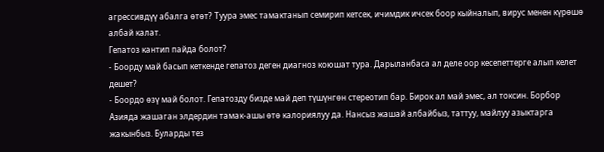агрессивдүү абалга өтөт? Туура эмес тамактанып семирип кетсек, ичимдик ичсек боор кыйналып, вирус менен күрөшө албай калат.
Гепатоз кантип пайда болот?
- Боорду май басып кеткенде гепатоз деген диагноз коюшат тура. Дарыланбаса ал деле оор кесепеттерге алып келет дешет?
- Боордо өзү май болот. Гепатозду бизде май деп түшүнгөн стереотип бар. Бирок ал май эмес, ал токсин. Борбор Азияда жашаган элдердин тамак-ашы өтө калориялуу да. Нансыз жашай албайбыз, таттуу, майлуу азыктарга жакынбыз. Буларды тез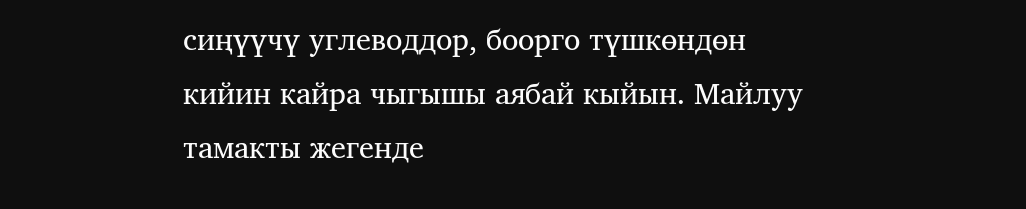сиңүүчү углеводдор, боорго түшкөндөн кийин кайра чыгышы аябай кыйын. Майлуу тамакты жегенде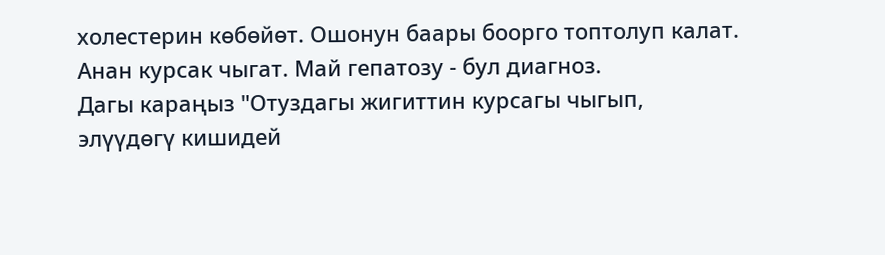холестерин көбөйөт. Ошонун баары боорго топтолуп калат. Анан курсак чыгат. Май гепатозу - бул диагноз.
Дагы караңыз "Отуздагы жигиттин курсагы чыгып, элүүдөгү кишидей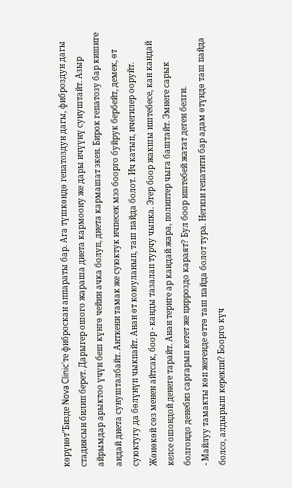көрүнөт"Бизде Nova Clinic'те фиброскан аппараты бар. Ага түшкөндө гепатоздун дагы, фиброздун дагы стадиясын билип берет. Дарыгер ошого жараша диета кармоону же дары ичүүнү сунуштайт. Азыр айрымдар арыктоо үчүн беш күнгө чейин ачка болуп, диета кармашат экен. Бирок гепатозу бар кишиге андай диета сунушталбайт. Анткени тамак же суюктук ичпесек мээ боорго буйрук бербейт, демек, өт суюктугу да бөлүнүп чыкпайт. Анан өт коюуланып, таш пайда болот. Ич катып, ичегилер ооруйт.
Жөнөкөй сөз менен айтсак, боор - канды тазалап турчу чыпка. Эгер боор жакшы иштебесе, кан кандай келсе ошондой денеге тарайт. Анан териге ар кандай жара, полиптер чыга баштайт. Эмнеге сарык болгондо денебиз саргарып кетет же цирроздо караят? Бул боор иштебей жатат деген белги.
- Майлуу тамакты көп жегенде өттө таш пайда болот тура. Негизи гепатити бар адам өтүндө таш пайда болсо, алдырыш керекпи? Боорго күч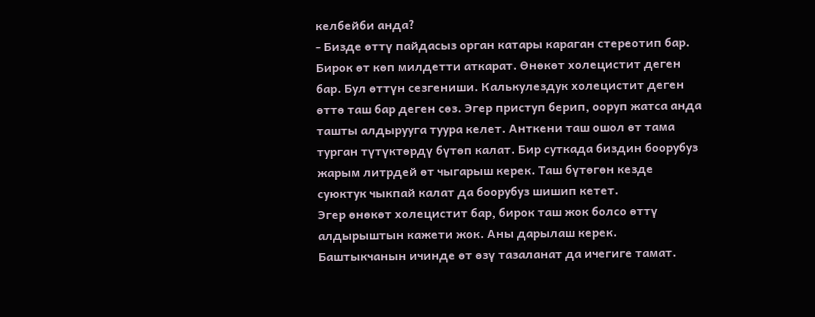келбейби анда?
- Бизде өттү пайдасыз орган катары караган стереотип бар. Бирок өт көп милдетти аткарат. Өнөкөт холецистит деген бар. Бул өттүн сезгениши. Калькулездук холецистит деген өттө таш бар деген сөз. Эгер приступ берип, ооруп жатса анда ташты алдырууга туура келет. Анткени таш ошол өт тама турган түтүктөрдү бүтөп калат. Бир суткада биздин боорубуз жарым литрдей өт чыгарыш керек. Таш бүтөгөн кезде суюктук чыкпай калат да боорубуз шишип кетет.
Эгер өнөкөт холецистит бар, бирок таш жок болсо өттү алдырыштын кажети жок. Аны дарылаш керек. Баштыкчанын ичинде өт өзү тазаланат да ичегиге тамат.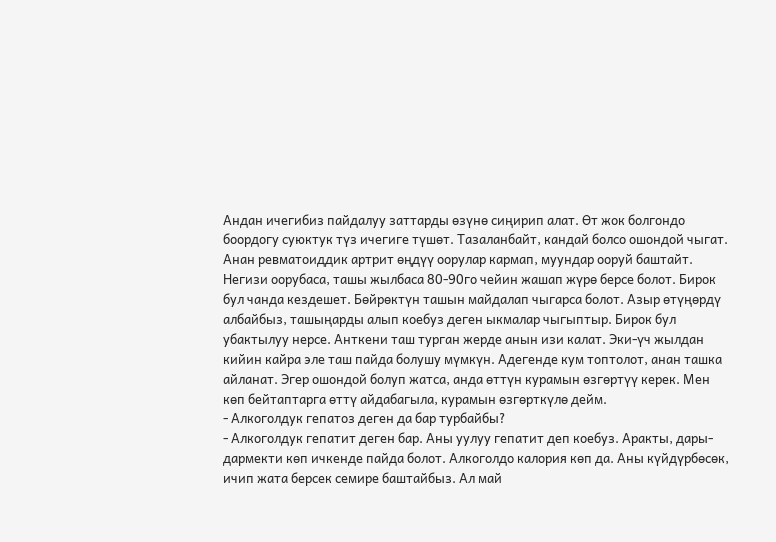Андан ичегибиз пайдалуу заттарды өзүнө сиңирип алат. Өт жок болгондо боордогу суюктук түз ичегиге түшөт. Тазаланбайт, кандай болсо ошондой чыгат. Анан ревматоиддик артрит өңдүү оорулар кармап, муундар ооруй баштайт.
Негизи оорубаса, ташы жылбаса 80-90го чейин жашап жүрө берсе болот. Бирок бул чанда кездешет. Бөйрөктүн ташын майдалап чыгарса болот. Азыр өтүңөрдү албайбыз, ташыңарды алып коебуз деген ыкмалар чыгыптыр. Бирок бул убактылуу нерсе. Анткени таш турган жерде анын изи калат. Эки-үч жылдан кийин кайра эле таш пайда болушу мүмкүн. Адегенде кум топтолот, анан ташка айланат. Эгер ошондой болуп жатса, анда өттүн курамын өзгөртүү керек. Мен көп бейтаптарга өттү айдабагыла, курамын өзгөрткүлө дейм.
- Алкоголдук гепатоз деген да бар турбайбы?
- Алкоголдук гепатит деген бар. Аны уулуу гепатит деп коебуз. Аракты, дары-дармекти көп ичкенде пайда болот. Алкоголдо калория көп да. Аны күйдүрбөсөк, ичип жата берсек семире баштайбыз. Ал май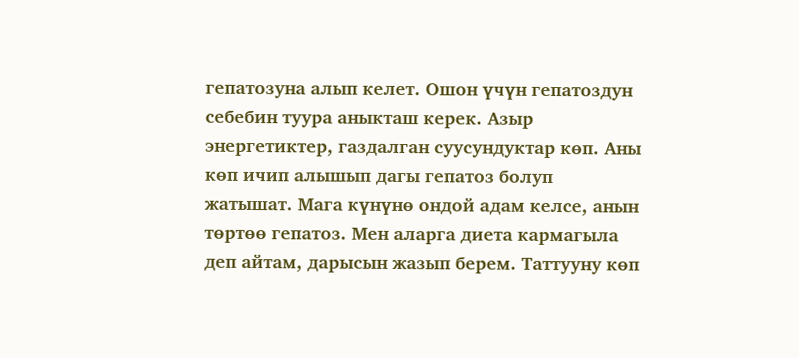гепатозуна алып келет. Ошон үчүн гепатоздун себебин туура аныкташ керек. Азыр энергетиктер, газдалган суусундуктар көп. Аны көп ичип алышып дагы гепатоз болуп жатышат. Мага күнүнө ондой адам келсе, анын төртөө гепатоз. Мен аларга диета кармагыла деп айтам, дарысын жазып берем. Таттууну көп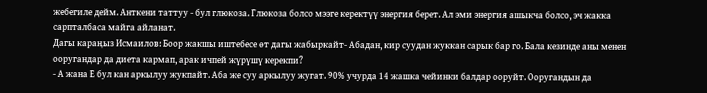жебегиле дейм. Анткени таттуу - бул глюкоза. Глюкоза болсо мээге керектүү энергия берет. Ал эми энергия ашыкча болсо, эч жакка сарпталбаса майга айланат.
Дагы караңыз Исмаилов: Боор жакшы иштебесе өт дагы жабыркайт- Абадан, кир суудан жуккан сарык бар го. Бала кезинде аны менен ооругандар да диета кармап, арак ичпей жүрүшү керекпи?
- А жана Е бул кан аркылуу жукпайт. Аба же суу аркылуу жугат. 90% учурда 14 жашка чейинки балдар ооруйт. Ооругандын да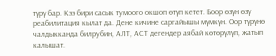түрү бар. Кээ бири сасык тумоого окшоп өтүп кетет. Боор өзүн өзү реабилитация кылат да. Дене кичине саргайышы мүмкүн. Оор түрүнө чалдыкканда билрубин, АЛТ, АСТ дегендер аябай көтөрүлүп, жатып калышат.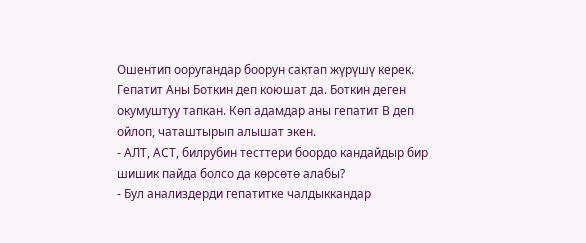Ошентип ооругандар боорун сактап жүрүшү керек. Гепатит Аны Боткин деп коюшат да. Боткин деген окумуштуу тапкан. Көп адамдар аны гепатит В деп ойлоп, чаташтырып алышат экен.
- АЛТ, АСТ, билрубин тесттери боордо кандайдыр бир шишик пайда болсо да көрсөтө алабы?
- Бул анализдерди гепатитке чалдыккандар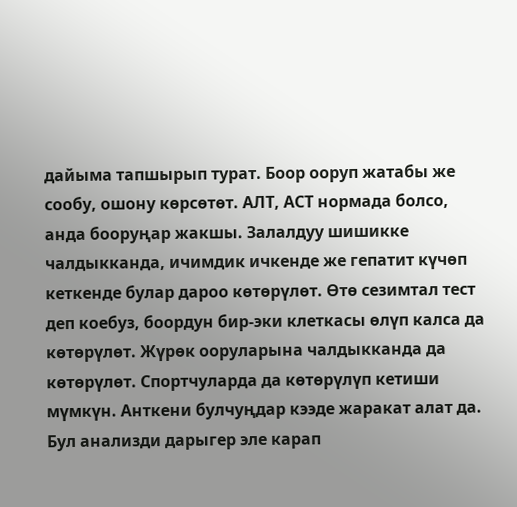дайыма тапшырып турат. Боор ооруп жатабы же сообу, ошону көрсөтөт. АЛТ, АСТ нормада болсо, анда бооруңар жакшы. Залалдуу шишикке чалдыкканда, ичимдик ичкенде же гепатит күчөп кеткенде булар дароо көтөрүлөт. Өтө сезимтал тест деп коебуз, боордун бир-эки клеткасы өлүп калса да көтөрүлөт. Жүрөк ооруларына чалдыкканда да көтөрүлөт. Спортчуларда да көтөрүлүп кетиши мүмкүн. Анткени булчуңдар кээде жаракат алат да. Бул анализди дарыгер эле карап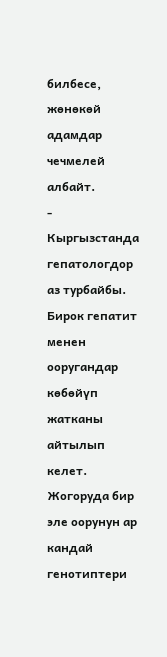билбесе, жөнөкөй адамдар чечмелей албайт.
- Кыргызстанда гепатологдор аз турбайбы. Бирок гепатит менен ооругандар көбөйүп жатканы айтылып келет. Жогоруда бир эле оорунун ар кандай генотиптери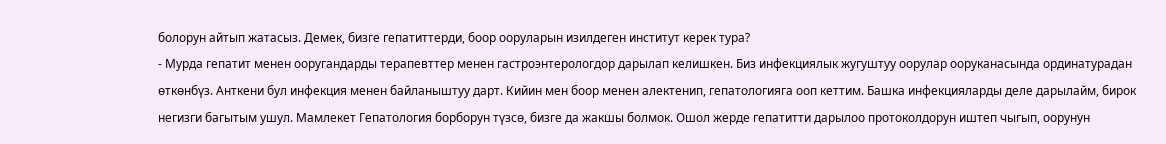болорун айтып жатасыз. Демек, бизге гепатиттерди, боор ооруларын изилдеген институт керек тура?
- Мурда гепатит менен ооругандарды терапевттер менен гастроэнтерологдор дарылап келишкен. Биз инфекциялык жугуштуу оорулар ооруканасында ординатурадан өткөнбүз. Анткени бул инфекция менен байланыштуу дарт. Кийин мен боор менен алектенип, гепатологияга ооп кеттим. Башка инфекцияларды деле дарылайм, бирок негизги багытым ушул. Мамлекет Гепатология борборун түзсө, бизге да жакшы болмок. Ошол жерде гепатитти дарылоо протоколдорун иштеп чыгып, оорунун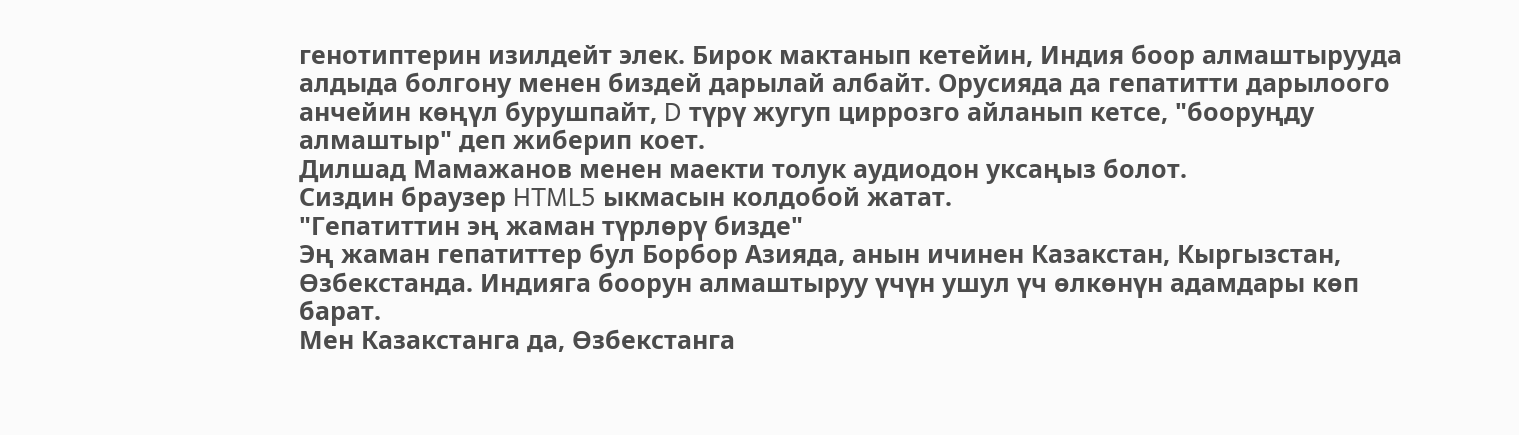генотиптерин изилдейт элек. Бирок мактанып кетейин, Индия боор алмаштырууда алдыда болгону менен биздей дарылай албайт. Орусияда да гепатитти дарылоого анчейин көңүл бурушпайт, D түрү жугуп циррозго айланып кетсе, "бооруңду алмаштыр" деп жиберип коет.
Дилшад Мамажанов менен маекти толук аудиодон уксаңыз болот.
Сиздин браузер HTML5 ыкмасын колдобой жатат.
"Гепатиттин эң жаман түрлөрү бизде"
Эң жаман гепатиттер бул Борбор Азияда, анын ичинен Казакстан, Кыргызстан, Өзбекстанда. Индияга боорун алмаштыруу үчүн ушул үч өлкөнүн адамдары көп барат.
Мен Казакстанга да, Өзбекстанга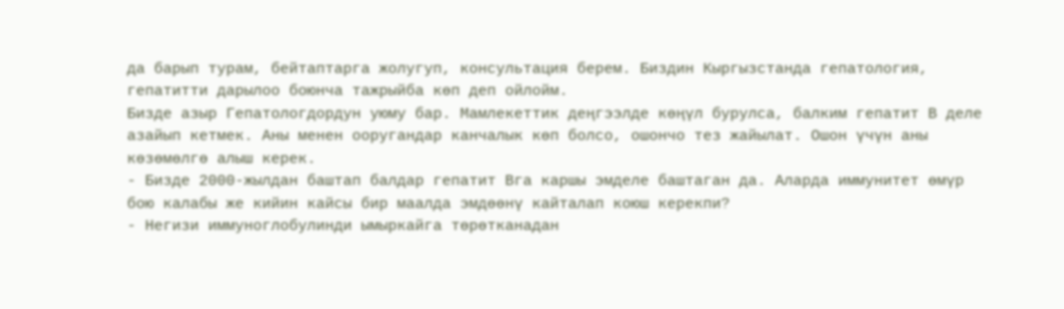да барып турам, бейтаптарга жолугуп, консультация берем. Биздин Кыргызстанда гепатология, гепатитти дарылоо боюнча тажрыйба көп деп ойлойм.
Бизде азыр Гепатологдордун уюму бар. Мамлекеттик деңгээлде көңүл бурулса, балким гепатит В деле азайып кетмек. Аны менен ооругандар канчалык көп болсо, ошончо тез жайылат. Ошон үчүн аны көзөмөлгө алыш керек.
- Бизде 2000-жылдан баштап балдар гепатит Вга каршы эмделе баштаган да. Аларда иммунитет өмүр бою калабы же кийин кайсы бир маалда эмдөөнү кайталап коюш керекпи?
- Негизи иммуноглобулинди ымыркайга төрөтканадан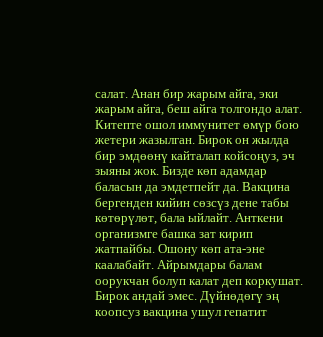салат. Анан бир жарым айга, эки жарым айга, беш айга толгондо алат. Китепте ошол иммунитет өмүр бою жетери жазылган. Бирок он жылда бир эмдөөнү кайталап койсоңуз, эч зыяны жок. Бизде көп адамдар баласын да эмдетпейт да. Вакцина бергенден кийин сөзсүз дене табы көтөрүлөт, бала ыйлайт. Анткени организмге башка зат кирип жатпайбы. Ошону көп ата-эне каалабайт. Айрымдары балам оорукчан болуп калат деп коркушат. Бирок андай эмес. Дүйнөдөгү эң коопсуз вакцина ушул гепатит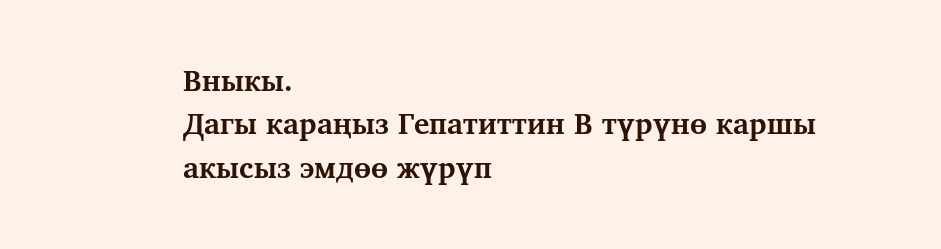Вныкы.
Дагы караңыз Гепатиттин В түрүнө каршы акысыз эмдөө жүрүп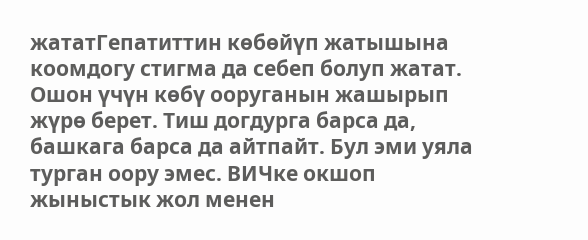жататГепатиттин көбөйүп жатышына коомдогу стигма да себеп болуп жатат. Ошон үчүн көбү ооруганын жашырып жүрө берет. Тиш догдурга барса да, башкага барса да айтпайт. Бул эми уяла турган оору эмес. ВИЧке окшоп жыныстык жол менен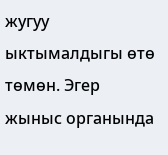жугуу ыктымалдыгы өтө төмөн. Эгер жыныс органында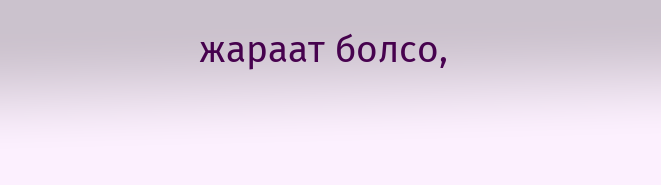жараат болсо,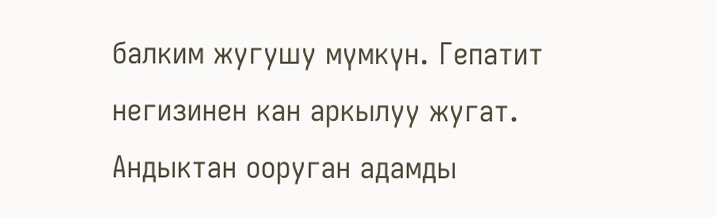балким жугушу мүмкүн. Гепатит негизинен кан аркылуу жугат. Андыктан ооруган адамды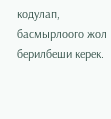кодулап, басмырлоого жол берилбеши керек.